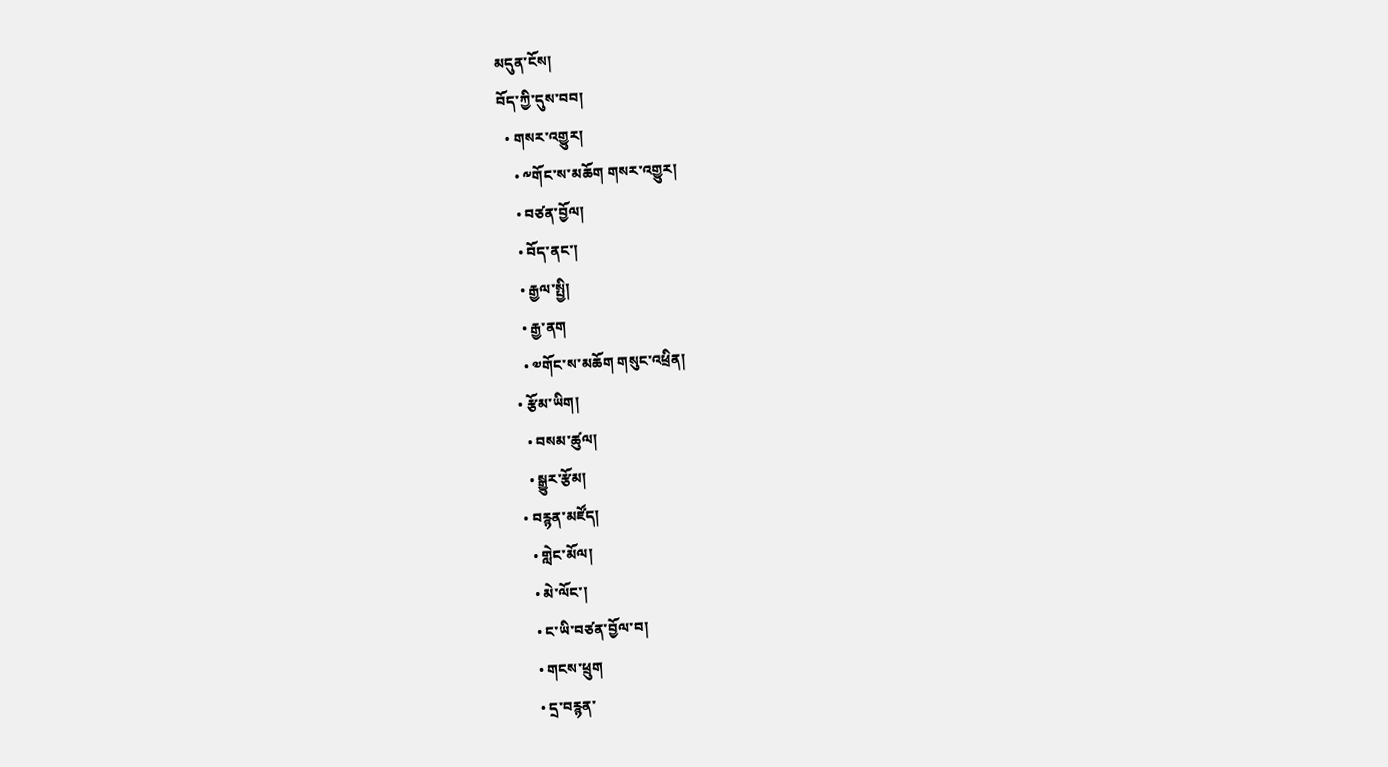མདུན་ངོས།
བོད་ཀྱི་དུས་བབ།
  • གསར་འགྱུར།
    • ༸གོང་ས་མཆོག གསར་འགྱུར།
    • བཙན་བྱོལ།
    • བོད་ནང་།
    • རྒྱལ་སྤྱི།
    • རྒྱ་ནག
    • ༧གོང་ས་མཆོག གསུང་འཕྲིན།
  • རྩོམ་ཡིག།
    • བསམ་ཚུལ།
    • སྒྱུར་རྩོམ།
  • བརྙན་མཛོད།
    • གླེང་མོལ།
    • མེ་ལོང་།
    • ང་ཡི་བཙན་བྱོལ་བ།
    • གངས་ཕྲུག
    • དྲ་བརྙན་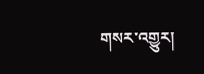གསར་འགྱུར།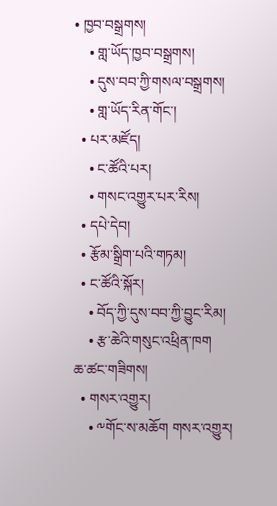• ཁྱབ་བསྒྲགས།
    • གླ་ཡོད་ཁྱབ་བསྒྲགས།
    • དུས་བབ་ཀྱི་གསལ་བསྒྲགས།
    • གླ་ཡོད་རིན་གོང་།
  • པར་མཛོད།
    • ང་ཚོའི་པར།
    • གསང་འགྱུར་པར་རིས།
  • དཔེ་དེབ།
  • རྩོམ་སྒྲིག་པའི་གཏམ།
  • ང་ཚོའི་སྐོར།
    • བོད་ཀྱི་དུས་བབ་ཀྱི་བྱུང་རིམ།
    • རྩ་ཆེའི་གསུང་འཕྲིན་ཁག
ཆ་ཚང་གཟིགས།
  • གསར་འགྱུར།
    • ༸གོང་ས་མཆོག གསར་འགྱུར།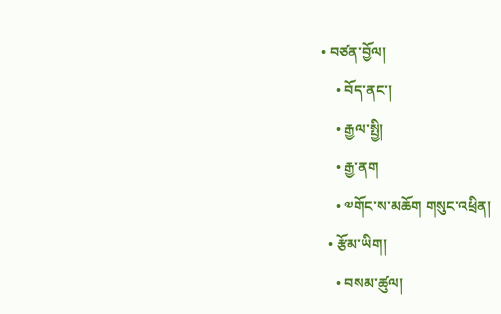• བཙན་བྱོལ།
    • བོད་ནང་།
    • རྒྱལ་སྤྱི།
    • རྒྱ་ནག
    • ༧གོང་ས་མཆོག གསུང་འཕྲིན།
  • རྩོམ་ཡིག།
    • བསམ་ཚུལ།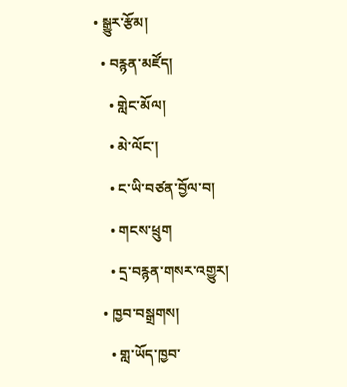• སྒྱུར་རྩོམ།
  • བརྙན་མཛོད།
    • གླེང་མོལ།
    • མེ་ལོང་།
    • ང་ཡི་བཙན་བྱོལ་བ།
    • གངས་ཕྲུག
    • དྲ་བརྙན་གསར་འགྱུར།
  • ཁྱབ་བསྒྲགས།
    • གླ་ཡོད་ཁྱབ་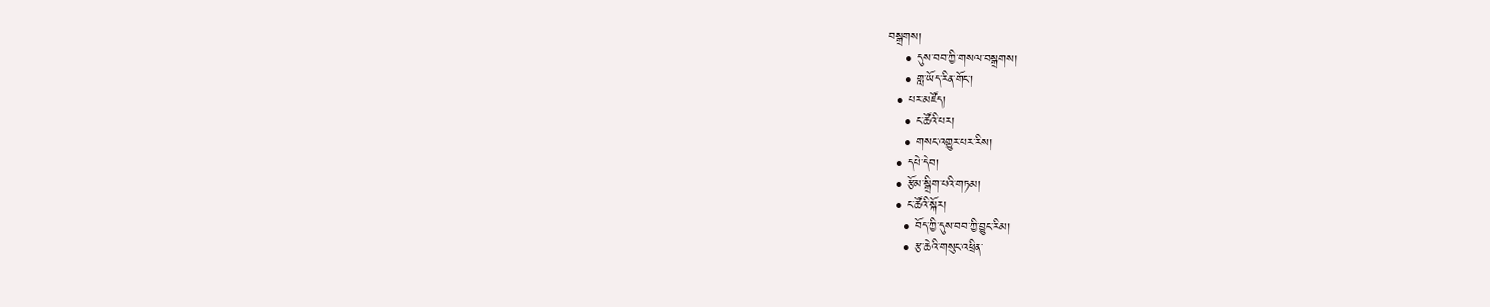བསྒྲགས།
    • དུས་བབ་ཀྱི་གསལ་བསྒྲགས།
    • གླ་ཡོད་རིན་གོང་།
  • པར་མཛོད།
    • ང་ཚོའི་པར།
    • གསང་འགྱུར་པར་རིས།
  • དཔེ་དེབ།
  • རྩོམ་སྒྲིག་པའི་གཏམ།
  • ང་ཚོའི་སྐོར།
    • བོད་ཀྱི་དུས་བབ་ཀྱི་བྱུང་རིམ།
    • རྩ་ཆེའི་གསུང་འཕྲིན་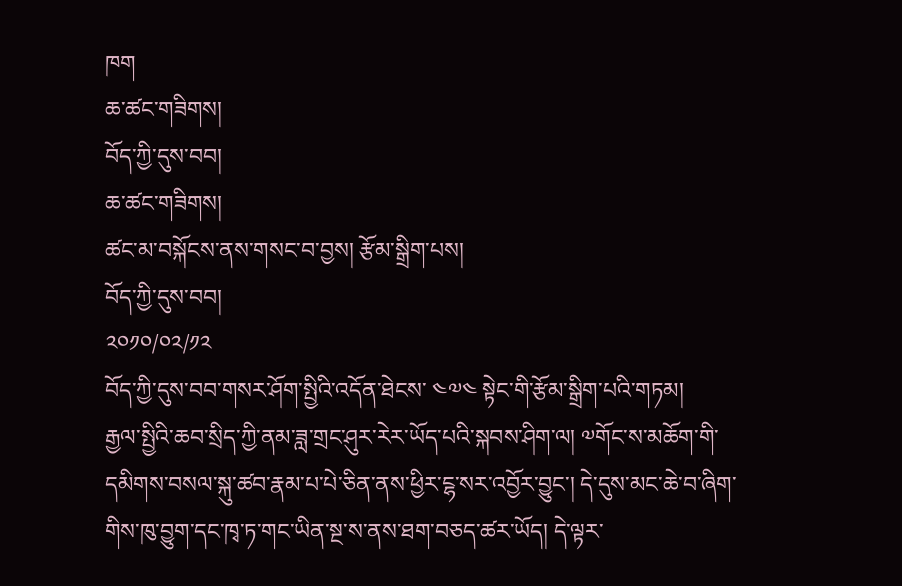ཁག
ཆ་ཚང་གཟིགས།
བོད་ཀྱི་དུས་བབ།
ཆ་ཚང་གཟིགས།
ཚང་མ་བསྐོངས་ནས་གསང་བ་བྱས། རྩོམ་སྒྲིག་པས།
བོད་ཀྱི་དུས་བབ།
༢༠༡༠/༠༢/༡༢
བོད་ཀྱི་དུས་བབ་གསར་ཤོག་སྤྱིའི་འདོན་ཐེངས་ ༤༧༤ སྟེང་གི་རྩོམ་སྒྲིག་པའི་གཏམ།
རྒྱལ་སྤྱིའི་ཆབ་སྲིད་ཀྱི་ནམ་ཟླ་གྲང་ཤུར་རེར་ཡོད་པའི་སྐབས་ཤིག་ལ། ༧གོང་ས་མཆོག་གི་དམིགས་བསལ་སྐུ་ཚབ་རྣམ་པ་པེ་ཅིན་ནས་ཕྱིར་ངྷ་སར་འབྱོར་བྱུང་། དེ་དུས་མང་ཆེ་བ་ཞིག་གིས་ཁུ་བྱུག་དང་ཁྭ་ཏ་གང་ཡིན་སྔ་ས་ནས་ཐག་བཅད་ཚར་ཡོད། དེ་ལྟར་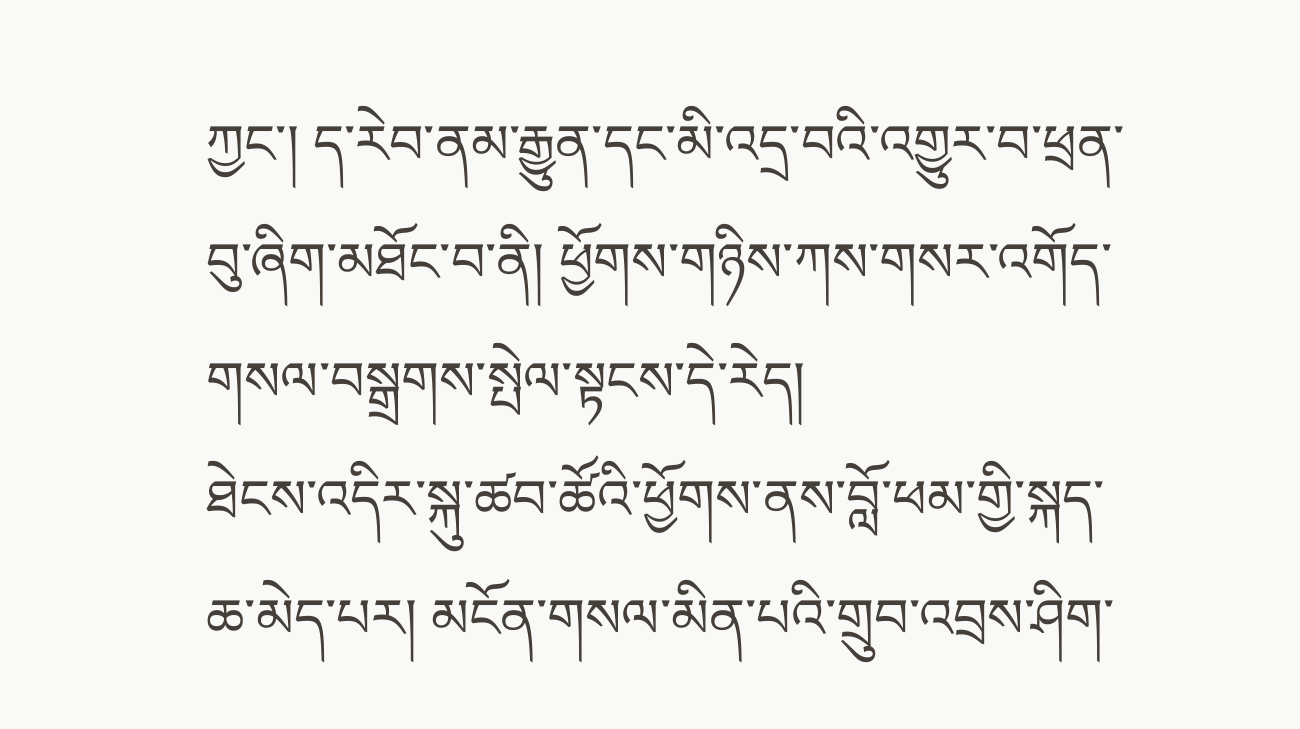ཀྱང་། ད་རེབ་ནམ་རྒྱུན་དང་མི་འདྲ་བའི་འགྱུར་བ་ཕྲན་བུ་ཞིག་མཐོང་བ་ནི། ཕྱོགས་གཉིས་ཀས་གསར་འགོད་གསལ་བསྒྲགས་སྤེལ་སྟངས་དེ་རེད།
ཐེངས་འདིར་སྐུ་ཚབ་ཚོའི་ཕྱོགས་ནས་བློ་ཕམ་གྱི་སྐད་ཆ་མེད་པར། མངོན་གསལ་མིན་པའི་གྲུབ་འབྲས་ཤིག་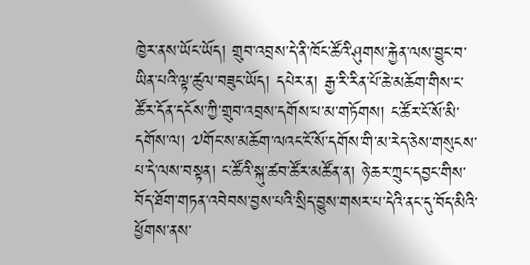ཁྱེར་ནས་ཡོང་ཡོད། གྲུབ་འབྲས་དེ་ནི་ཁོང་ཚོའི་ཤུགས་རྐྱེན་ལས་བྱུང་བ་ཡིན་པའི་ལྟ་ཚུལ་བཟུང་ཡོད། དཔེར་ན། རྒྱ་རི་རིན་པོ་ཆེ་མཆོག་གིས་ང་ཚོར་དོན་དངོས་ཀྱི་གྲུབ་འབྲས་དགོས་པ་མ་གཏོགས། ང་ཚོར་ངོ་སོ་མི་དགོས་ལ། ༧གོང་ས་མཆོག་ལའང་ངོ་སོ་དགོས་གི་མ་རེད་ཅེས་གསུངས་པ་དེ་ལས་བསྟན། ང་ཚོའི་སྐུ་ཚབ་ཚོར་མཚོན་ན། ཉེ་ཆར་ཀྲུང་དབྱང་གིས་བོད་ཐོག་གཏན་འབེབས་བྱས་པའི་སྲིད་བྱུས་གསར་པ་དེའི་ནང་དུ་བོད་མིའི་ཕྱོགས་ནས་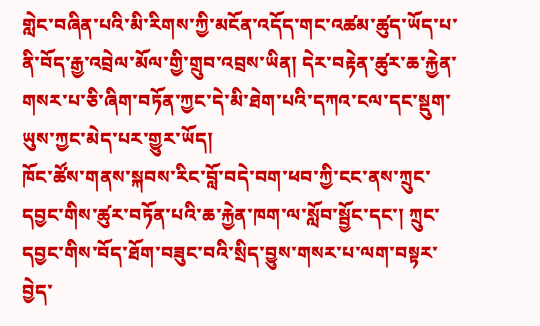གླེང་བཞིན་པའི་མི་རིགས་ཀྱི་མངོན་འདོད་གང་འཚམ་ཚུད་ཡོད་པ་ནི་བོད་རྒྱ་འབྲེལ་མོལ་གྱི་གྲུབ་འབྲས་ཡིན། དེར་བརྟེན་ཚུར་ཆ་རྐྱེན་གསར་པ་ཅི་ཞིག་བཏོན་ཀྱང་དེ་མི་ཐེག་པའི་དཀའ་ངལ་དང་སྡུག་ཡུས་ཀྱང་མེད་པར་གྱུར་ཡོད།
ཁོང་ཚོས་གནས་སྐབས་རིང་བློ་བདེ་བག་ཕབ་ཀྱི་ངང་ནས་ཀྲུང་དབྱང་གིས་ཚུར་བཏོན་པའི་ཆ་རྐྱེན་ཁག་ལ་སློབ་སྦྱོང་དང་། ཀྲུང་དབྱང་གིས་བོད་ཐོག་བཟུང་བའི་སྲིད་བྱུས་གསར་པ་ལག་བསྟར་བྱེད་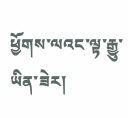ཕྱོགས་ལའང་ལྟ་རྒྱུ་ཡིན་ཟེར།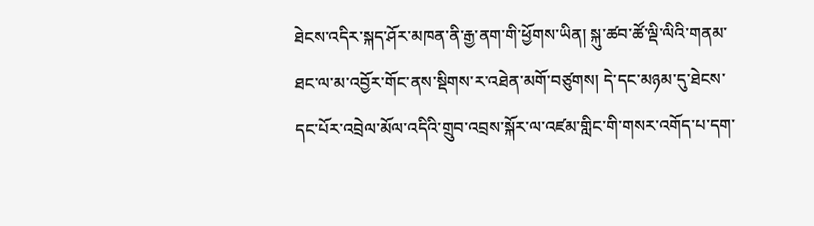ཐེངས་འདིར་སྐད་ཤོར་མཁན་ནི་རྒྱ་ནག་གི་ཕྱོགས་ཡིན། སྐུ་ཚབ་ཚོ་ལྡི་ལིའི་གནམ་ཐང་ལ་མ་འབྱོར་གོང་ནས་སྡིགས་ར་འཐེན་མགོ་བཙུགས། དེ་དང་མཉམ་དུ་ཐེངས་དང་པོར་འབྲེལ་མོལ་འདིའི་གྲུབ་འབྲས་སྐོར་ལ་འཛམ་གླིང་གི་གསར་འགོད་པ་དག་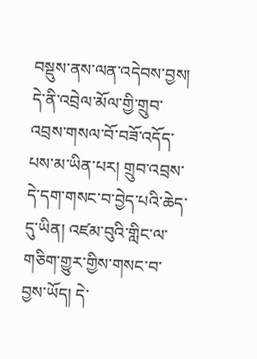བསྡུས་ནས་ལན་འདེབས་བྱས། དེ་ནི་འབྲེལ་མོལ་གྱི་གྲུབ་འབྲས་གསལ་བོ་བཟོ་འདོད་པས་མ་ཡིན་པར། གྲུབ་འབྲས་དེ་དག་གསང་བ་བྱེད་པའི་ཆེད་དུ་ཡིན། འཛམ་བུའི་གླིང་ལ་གཅིག་གྱུར་གྱིས་གསང་བ་བྱས་ཡོད། དེ་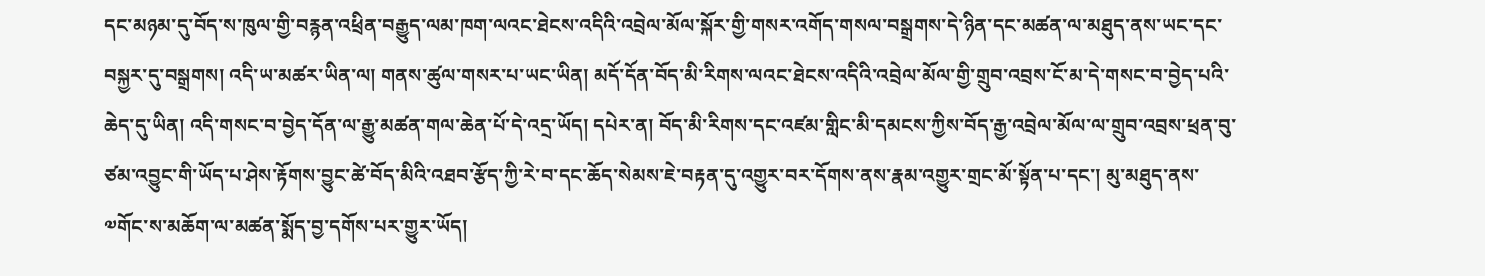དང་མཉམ་དུ་བོད་ས་ཁུལ་གྱི་བརྙན་འཕྲིན་བརྒྱུད་ལམ་ཁག་ལའང་ཐེངས་འདིའི་འབྲེལ་མོལ་སྐོར་གྱི་གསར་འགོད་གསལ་བསྒྲགས་དེ་ཉིན་དང་མཚན་ལ་མཐུད་ནས་ཡང་དང་བསྐྱར་དུ་བསྒྲགས། འདི་ཡ་མཚར་ཡིན་ལ། གནས་ཚུལ་གསར་པ་ཡང་ཡིན། མདོ་དོན་བོད་མི་རིགས་ལའང་ཐེངས་འདིའི་འབྲེལ་མོལ་གྱི་གྲུབ་འབྲས་ངོ་མ་དེ་གསང་བ་བྱེད་པའི་ཆེད་དུ་ཡིན། འདི་གསང་བ་བྱེད་དོན་ལ་རྒྱུ་མཚན་གལ་ཆེན་པོ་དེ་འདྲ་ཡོད། དཔེར་ན། བོད་མི་རིགས་དང་འཛམ་གླིང་མི་དམངས་ཀྱིས་བོད་རྒྱ་འབྲེལ་མོལ་ལ་གྲུབ་འབྲས་ཕྲན་བུ་ཙམ་འབྱུང་གི་ཡོད་པ་ཤེས་རྟོགས་བྱུང་ཚེ་བོད་མིའི་འཐབ་རྩོད་ཀྱི་རེ་བ་དང་ཆོད་སེམས་ཇེ་བརྟན་དུ་འགྱུར་བར་དོགས་ནས་རྣམ་འགྱུར་གྲང་མོ་སྟོན་པ་དང་། མུ་མཐུད་ནས་༧གོང་ས་མཆོག་ལ་མཚན་སྨོད་བྱ་དགོས་པར་གྱུར་ཡོད།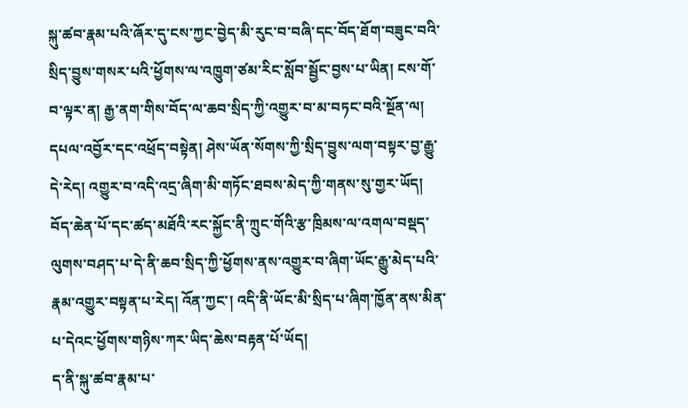སྐུ་ཚབ་རྣམ་པའི་ཞོར་དུ་ངས་ཀྱང་བྱེད་མི་རུང་བ་བཞི་དང་བོད་ཐོག་བཟུང་བའི་སྲིད་བྱུས་གསར་པའི་ཕྱོགས་ལ་འཁྱུག་ཙམ་རིང་སློབ་སྦྱོང་བྱས་པ་ཡིན། ངས་གོ་བ་ལྟར་ན། རྒྱ་ནག་གིས་བོད་ལ་ཆབ་སྲིད་ཀྱི་འགྱུར་བ་མ་བཏང་བའི་སྔོན་ལ། དཔལ་འབྱོར་དང་འཕྲོད་བསྟེན། ཤེས་ཡོན་སོགས་ཀྱི་སྲིད་བྱུས་ལག་བསྟར་བྱ་རྒྱུ་དེ་རེད། འགྱུར་བ་འདི་འདྲ་ཞིག་མི་གཏོང་ཐབས་མེད་ཀྱི་གནས་སུ་གྱར་ཡོད། བོད་ཆེན་པོ་དང་ཚད་མཐོའི་རང་སྐྱོང་ནི་ཀྲུང་གོའི་རྩ་ཁྲིམས་ལ་འགལ་བསྡད་ལུགས་བཤད་པ་དེ་ནི་ཆབ་སྲིད་ཀྱི་ཕྱོགས་ནས་འགྱུར་བ་ཞིག་ཡོང་རྒྱུ་མེད་པའི་རྣམ་འགྱུར་བསྟན་པ་རེད། འོན་ཀྱང་། འདི་ནི་ཡོང་མི་སྲིད་པ་ཞིག་ཁྱོན་ནས་མིན་པ་དེའང་ཕྱོགས་གཉིས་ཀར་ཡིད་ཆེས་བརྟན་པོ་ཡོད།
ད་ནི་སྐུ་ཚབ་རྣམ་པ་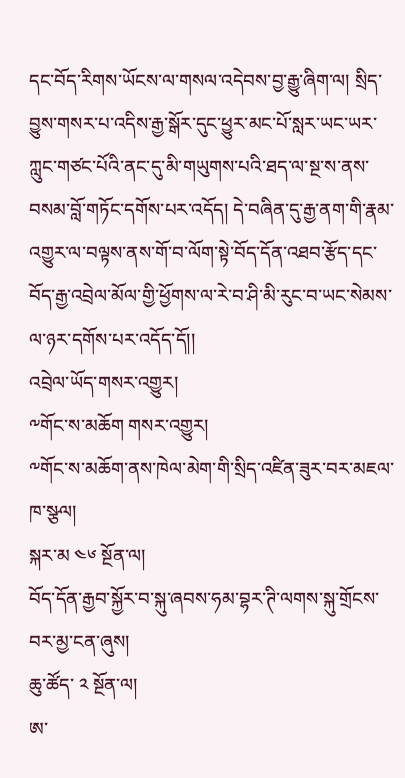དང་བོད་རིགས་ཡོངས་ལ་གསལ་འདེབས་བྱ་རྒྱུ་ཞིག་ལ། སྲིད་བྱུས་གསར་པ་འདིས་རྒྱ་སྒོར་དུང་ཕྱུར་མང་པོ་སླར་ཡང་ཡར་ཀླུང་གཙང་པོའི་ནང་དུ་མི་གཡུགས་པའི་ཐད་ལ་སྔ་ས་ནས་བསམ་བློ་གཏོང་དགོས་པར་འདོད། དེ་བཞིན་དུ་རྒྱ་ནག་གི་རྣམ་འགྱུར་ལ་བལྟས་ནས་གོ་བ་ལོག་སྟེ་བོད་དོན་འཐབ་རྩོད་དང་བོད་རྒྱ་འབྲེལ་མོལ་གྱི་ཕྱོགས་ལ་རེ་བ་ཤི་མི་རུང་བ་ཡང་སེམས་ལ་ཉར་དགོས་པར་འདོད་དོ།།
འབྲེལ་ཡོད་གསར་འགྱུར།
༸གོང་ས་མཆོག གསར་འགྱུར།
༸གོང་ས་མཆོག་ནས་ཁེལ་མེག་གི་སྲིད་འཛིན་ཟུར་བར་མཇལ་ཁ་སྩལ།
སྐར་མ ༤༦ སྔོན་ལ།
བོད་དོན་རྒྱབ་སྐྱོར་བ་སྐུ་ཞབས་ཧམ་བྷར་ཊི་ལགས་སྐུ་གྲོངས་བར་མྱ་ངན་ཞུས།
ཆུ་ཚོད་ ༢ སྔོན་ལ།
ཨ་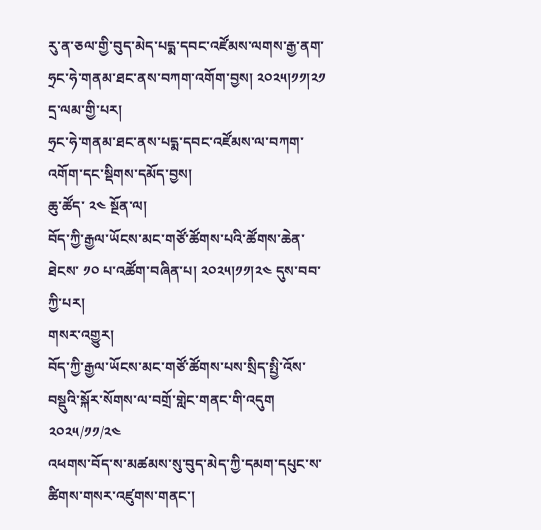རུ་ན་ཅལ་གྱི་བུད་མེད་པདྨ་དབང་འཛོམས་ལགས་རྒྱ་ནག་ཧྲང་ཧེ་གནམ་ཐང་ནས་བཀག་འགོག་བྱས། ༢༠༢༥།༡༡།༢༡ དྲ་ལམ་གྱི་པར།
ཧྲང་ཧེ་གནམ་ཐང་ནས་པདྨ་དབང་འཛོམས་ལ་བཀག་འགོག་དང་སྡིགས་དམོད་བྱས།
ཆུ་ཚོད་ ༢༤ སྔོན་ལ།
བོད་ཀྱི་རྒྱལ་ཡོངས་མང་གཙོ་ཚོགས་པའི་ཚོགས་ཆེན་ཐེངས་ ༡༠ པ་འཚོག་བཞིན་པ། ༢༠༢༥།༡༡།༢༤ དུས་བབ་ཀྱི་པར།
གསར་འགྱུར།
བོད་ཀྱི་རྒྱལ་ཡོངས་མང་གཙོ་ཚོགས་པས་སྲིད་སྤྱི་འོས་བསྡུའི་སྐོར་སོགས་ལ་བགྲོ་གླེང་གནང་གི་འདུག
༢༠༢༥/༡༡/༢༤
འཕགས་བོད་ས་མཚམས་སུ་བུད་མེད་ཀྱི་དམག་དཔུང་ས་ཚིགས་གསར་འཛུགས་གནང་།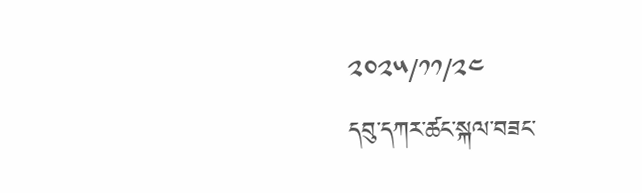༢༠༢༥/༡༡/༢༤
དབུ་དཀར་ཚང་སྐལ་བཟང་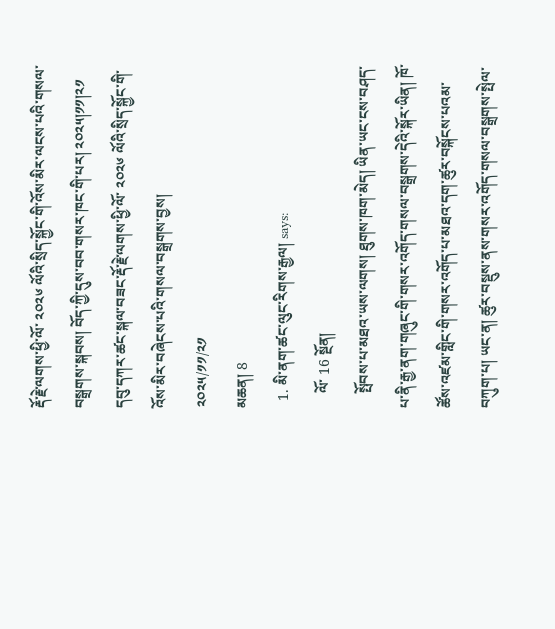རྡོ་རྗེ་ལགས་ཕྱི་ལོ་ ༢༠༢༦ ལོའི་སྲིད་སྐྱོང་གི་འོས་མིར་ལངས་པའི་གསལ་བསྒྲགས་སྐབས། བོད་ཀྱི་དུས་བབ་གསར་ཁང་གི་པར། ༢༠༢༥།༡༡།༢༡
དབུ་དཀར་ཚང་སྐལ་བཟང་རྡོ་རྗེ་ལགས་ཕྱི་ལོ་ ༢༠༢༦ ལོའི་སྲིད་སྐྱོང་གི་འོས་མིར་བཞེངས་པའི་གསལ་བསྒྲགས་བྱས།
༢༠༢༥/༡༡/༢༡
མཆན། 8
  1. མི་ནག་ཚང་ལུང་རིགས་རྒྱལ། says:
    ལོ་ 16 སྔོན།
    སྤོབས་པ་མཐའ་ཡས་ལགས། ཐུགས་ཁག་མེད། ཡིན་ཡང་ངས་བཤད་པ་ནི་རྒྱ་ནག་གཞུང་གི་གསར་འགོད་གསལ་བསྒྲགས་དེའི་སྐོར་ཡིན། ཁོ་ཚོས་འཛམ་གླིང་གི་གསར་འགོད་པ་མཐའ་དག་ཚུར་བསྐོངས་པའམ་བཀུག་པ། ཡང་ན། ཚུར་བསྡུས་ནས་གསར་འགོད་གསལ་བསྒྲགས་སྤེལ་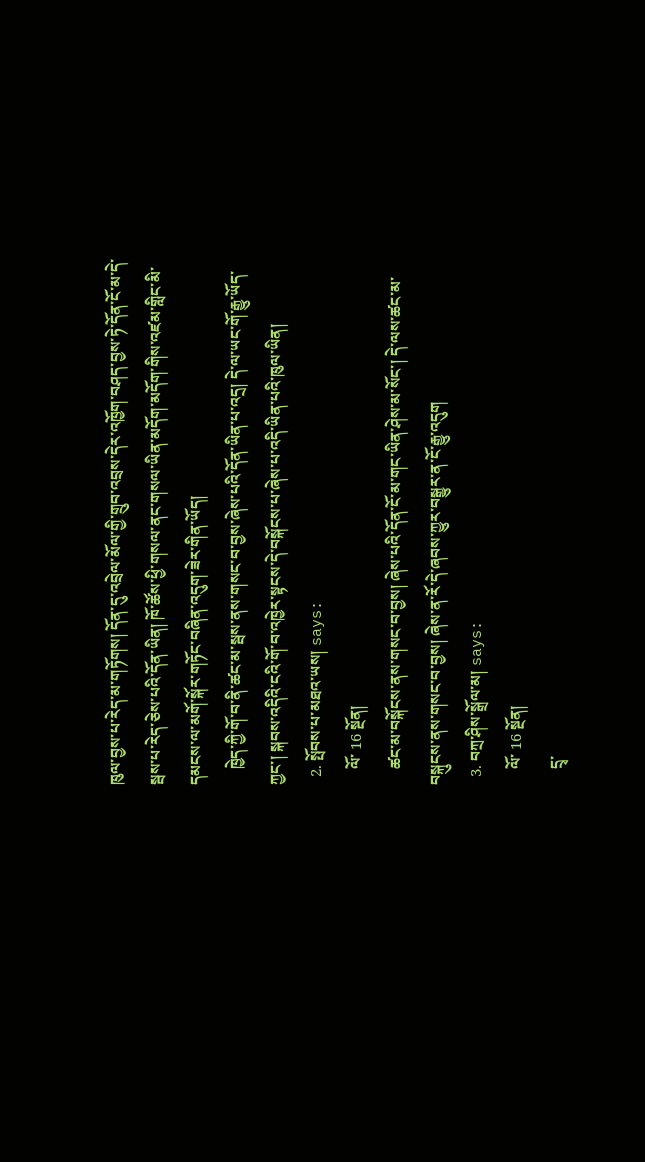ཁུལ་བྱས་པ་རེད་མ་གཏོགས། དོན་དུ་འབྲེལ་མོལ་གྱི་གྲུབ་འབྲས་དེར་འཁྱོག་བཤད་བྱས་ཏེ་དོན་ངོ་མ་དེ་སྦས་པ་རེད་ཅེས་པའི་དོན་ཡིན། ཁོ་ཚོས་ཕྱི་གསལ་ནང་གསལ་ཡིན་མདོག་མདོག་གིས་འཛམ་གླིང་མི་དམངས་ལ་མགོ་སྐོར་གཏོང་བཞིན་འདུག་ཟེར་གིན་ཡོད།
    ཁྱེད་ཀྱི་གོ་བ་ནི་ཚང་མ་སྦས་ནས་གསང་བ་བྱས་ཞེས་པའི་དོན་ཡིན་པ་འདྲ། དེ་ལ་ཡང་གོ་རྒྱུ་ཡོད་ཀྱང་། སྐབས་འདིའི་ངའི་གོ་བ་འཁྱེར་སྟངས་དེ་བསྐོངས་པ་ཞེས་པ་འདི་ཡིན་པའི་ཁུལ་ཡིན།
  2. སྤོབས་པ་མཐའ་ཡས། says:
    ལོ་ 16 སྔོན།
    ཚང་མ་བསྐོངས་ནས་གསང་བ་བྱས། ཞེས་པའི་དོན་ངོ་མ་གང་ཡིན་ཤེས་མ་སོང་། དེ་ལས་ཚང་མ་བསྐུངས་ནས་གསང་བ་བྱས། ཞེས་ན་རོ་དེ་ཞབས་ཀྱུར་བསྒྱུར་ན་ངོ་རྒྱུ་འདུག
  3. བཀྲ་ཤིས་སྒྲོལ་མ། says:
    ལོ་ 16 སྔོན།
    དྲྭ་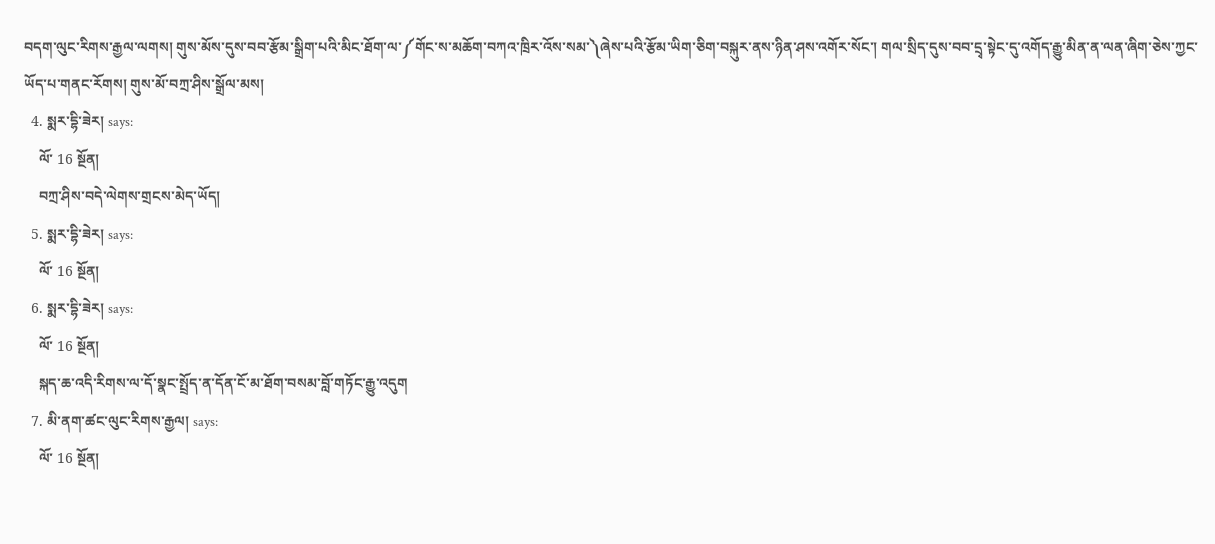བདག་ལུང་རིགས་རྒྱལ་ལགས། གུས་མོས་དུས་བབ་རྩོམ་སྒྲིག་པའི་མིང་ཐོག་ལ་༼གོང་ས་མཆོག་བཀའ་ཁྲིར་འོས་སམ་༽ཞེས་པའི་རྩོམ་ཡིག་ཅིག་བསྐུར་ནས་ཉིན་ཤས་འགོར་སོང་། གལ་སྲིད་དུས་བབ་དྲྭ་སྟེང་དུ་འགོད་རྒྱུ་མིན་ན་ལན་ཞིག་ཅེས་ཀྱང་ཡོད་པ་གནང་རོགས། གུས་མོ་བཀྲ་ཤིས་སྒྲོལ་མས།
  4. སྨར་དྷི་ཟེར། says:
    ལོ་ 16 སྔོན།
    བཀྲ་ཤིས་བདེ་ལེགས་གྲངས་མེད་ཡོད།
  5. སྨར་དྷི་ཟེར། says:
    ལོ་ 16 སྔོན།
  6. སྨར་དྷི་ཟེར། says:
    ལོ་ 16 སྔོན།
    སྐད་ཆ་འདི་རིགས་ལ་དོ་སྣང་སྤྲོད་ན་དོན་ངོ་མ་ཐོག་བསམ་བློ་གཏོང་རྒྱུ་འདུག
  7. མི་ནག་ཚང་ལུང་རིགས་རྒྱལ། says:
    ལོ་ 16 སྔོན།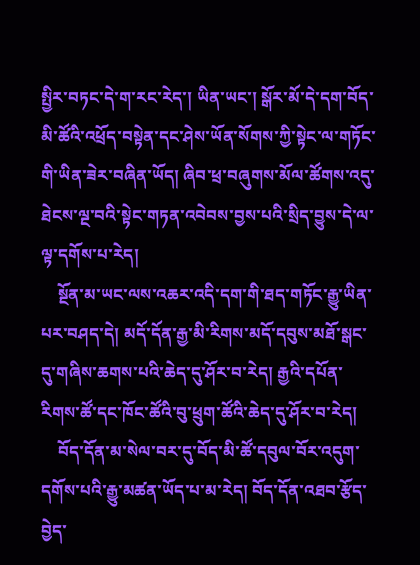སྤྱིར་བཏང་དེ་ག་རང་རེད་། ཡིན་ཡང་། སྒོར་མོ་དེ་དག་བོད་མི་ཚོའི་འཕྲོད་བསྟེན་དང་ཤེས་ཡོན་སོགས་ཀྱི་སྟེང་ལ་གཏོང་གི་ཡིན་ཟེར་བཞིན་ཡོད། ཞིབ་ཕྲ་བཞུགས་མོལ་ཚོགས་འདུ་ཐེངས་ལྔ་བའི་སྟེང་གཏན་འབེབས་བྱས་པའི་སྲིད་བྱུས་དེ་ལ་ལྟ་དགོས་པ་རེད།
    སྔོན་མ་ཡང་ལས་འཆར་འདི་དག་གི་ཐད་གཏོང་རྒྱུ་ཡིན་པར་བཤད་དེ། མདོ་དོན་རྒྱ་མི་རིགས་མདོ་དབུས་མཐོ་སྒང་དུ་གཞིས་ཆགས་པའི་ཆེད་དུ་ཤོར་བ་རེད། རྒྱའི་དཔོན་རིགས་ཚོ་དང་ཁོང་ཚོའི་བུ་ཕྲུག་ཚོའི་ཆེད་དུ་ཤོར་བ་རེད།
    བོད་དོན་མ་སེལ་བར་དུ་བོད་མི་ཚོ་དབུལ་བོར་འདུག་དགོས་པའི་རྒྱུ་མཚན་ཡོད་པ་མ་རེད། བོད་དོན་འཐབ་རྩོད་བྱེད་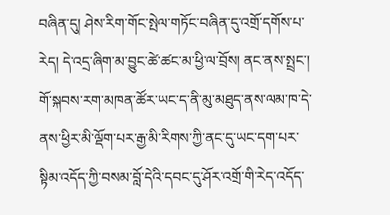བཞིན་དུ། ཤེས་རིག་གོང་སྤེལ་གཏོང་བཞིན་དུ་འགྲོ་དགོས་པ་རེད། དེ་འདྲ་ཞིག་མ་བྱུང་ཚེ་ཚང་མ་ཕྱི་ལ་བྲོས། ནང་ནས་སྤྲང་། གོ་སྐབས་རག་མཁན་ཚོར་ཡང་ད་ནི་མུ་མཐུད་ནས་ལམ་ཁ་དེ་ནས་ཕྱིར་མི་ལྡོག་པར་རྒྱ་མི་རིགས་ཀྱི་ནང་དུ་ཡང་དག་པར་སྟིམ་འདོད་ཀྱི་བསམ་བློ་དེའི་དབང་དུ་ཤོར་འགྲོ་གི་རེད་འདོད་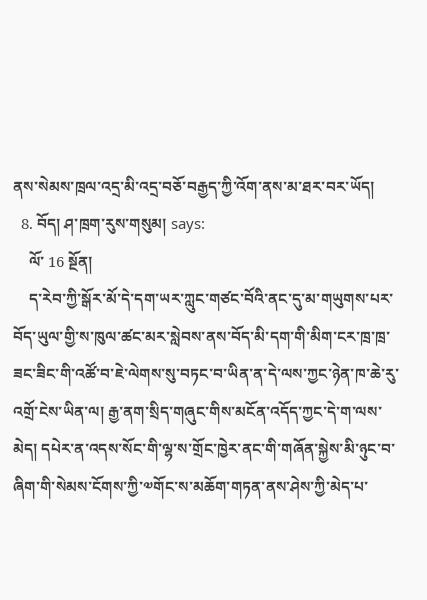ནས་སེམས་ཁྲལ་འདྲ་མི་འདྲ་བཅོ་བརྒྱད་ཀྱི་འོག་ནས་མ་ཐར་བར་ཡོད།
  8. བོད། ཤ་ཁྲག་རུས་གསུམ། says:
    ལོ་ 16 སྔོན།
    ད་རེབ་ཀྱི་སྒོར་མོ་དེ་དག་ཡར་ཀླུང་གཙང་བོའི་ནང་དུ་མ་གཡུགས་པར་བོད་ཡུལ་གྱི་ས་ཁུལ་ཚང་མར་སླེབས་ནས་བོད་མི་དག་གི་མིག་ངར་ཁྲ་ཁྲ་ཟང་ཟིང་གི་འཚོ་བ་ཇེ་ལེགས་སུ་བཏང་བ་ཡིན་ན་དེ་ལས་ཀྱང་ཉེན་ཁ་ཆེ་རུ་འགྲོ་ངེས་ཡིན་ལ། རྒྱ་ནག་སྲིད་གཞུང་གིས་མངོན་འདོད་ཀྱང་དེ་ག་ལས་མེད། དཔེར་ན་འདས་སོང་གི་ལྷ་ས་གྲོང་ཁྱེར་ནང་གི་གཞོན་སྐྱེས་མི་ཉུང་བ་ཞིག་གི་སེམས་ངོགས་ཀྱི་༧གོང་ས་མཆོག་གཏན་ནས་ཤེས་ཀྱི་མེད་པ་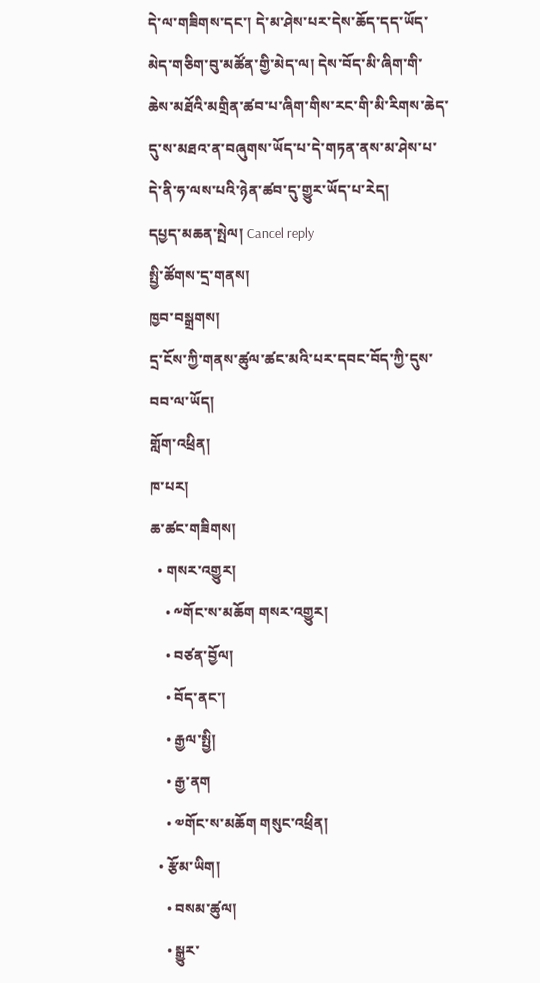དེ་ལ་གཟིགས་དང་། དེ་མ་ཤེས་པར་དེས་ཆོད་དད་ཡོད་མེད་གཅིག་བུ་མཚོན་གྱི་མེད་ལ། དེས་བོད་མི་ཞིག་གི་ཆེས་མཐོའི་མགྲིན་ཚབ་པ་ཞིག་གིས་རང་གི་མི་རིགས་ཆེད་དུ་ས་མཐའ་ན་བཞུགས་ཡོད་པ་དེ་གཏན་ནས་མ་ཤེས་པ་དེ་ནི་ཧ་ལས་པའི་ཉེན་ཚབ་དུ་གྱུར་ཡོད་པ་རེད།
དཔྱད་མཆན་སྤེལ། Cancel reply
སྤྱི་ཚོགས་དྲ་གནས།
ཁྱབ་བསྒྲགས།
དྲ་ངོས་ཀྱི་གནས་ཚུལ་ཚང་མའི་པར་དབང་བོད་ཀྱི་དུས་བབ་ལ་ཡོད།
གློག་འཕྲིན།
ཁ་པར།
ཆ་ཚང་གཟིགས།
  • གསར་འགྱུར།
    • ༸གོང་ས་མཆོག གསར་འགྱུར།
    • བཙན་བྱོལ།
    • བོད་ནང་།
    • རྒྱལ་སྤྱི།
    • རྒྱ་ནག
    • ༧གོང་ས་མཆོག གསུང་འཕྲིན།
  • རྩོམ་ཡིག།
    • བསམ་ཚུལ།
    • སྒྱུར་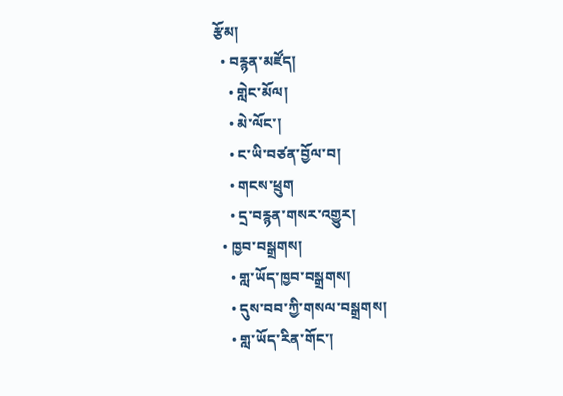རྩོམ།
  • བརྙན་མཛོད།
    • གླེང་མོལ།
    • མེ་ལོང་།
    • ང་ཡི་བཙན་བྱོལ་བ།
    • གངས་ཕྲུག
    • དྲ་བརྙན་གསར་འགྱུར།
  • ཁྱབ་བསྒྲགས།
    • གླ་ཡོད་ཁྱབ་བསྒྲགས།
    • དུས་བབ་ཀྱི་གསལ་བསྒྲགས།
    • གླ་ཡོད་རིན་གོང་།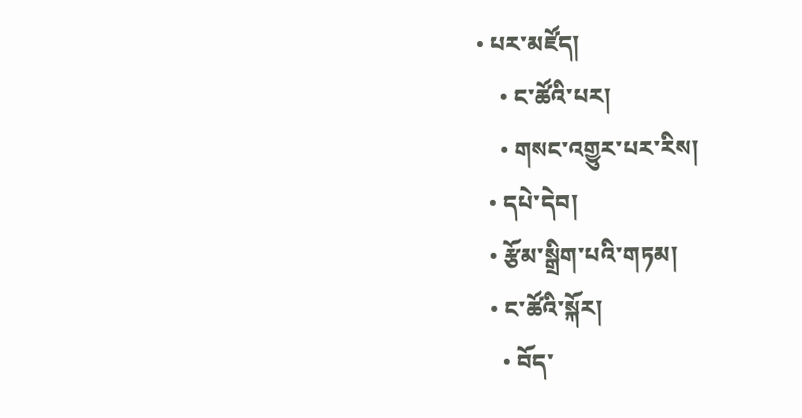• པར་མཛོད།
    • ང་ཚོའི་པར།
    • གསང་འགྱུར་པར་རིས།
  • དཔེ་དེབ།
  • རྩོམ་སྒྲིག་པའི་གཏམ།
  • ང་ཚོའི་སྐོར།
    • བོད་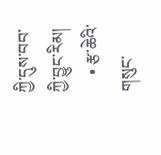ཀྱི་དུས་བབ་ཀྱི་བྱུང་རིམ།
    • རྩ་ཆེའི་གསུང་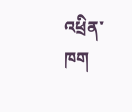འཕྲིན་ཁག